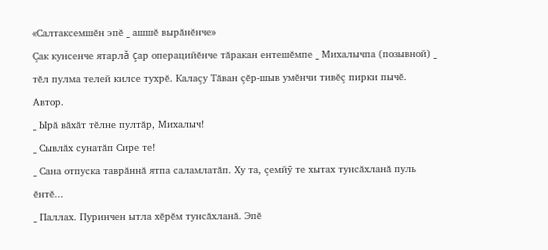«Салтаксемшĕн эпĕ _ ашшĕ вырăнĕнче»
Çак кунсенче ятарлă çар операцийĕнче тăракан ентешĕмпе _ Михалычпа (позывной) _ тĕл пулма телей килсе тухрĕ. Калаçу Тăван çĕр-шыв умĕнчи тивĕç пирки пычĕ.
Автор.
_ Ырă вăхăт тĕлне пултăр, Михалыч!
_ Сывлăх сунатăп Сире те!
_ Сана отпуска таврăннă ятпа саламлатăп. Ху та, çемйỹ те хытах тунсăхланă пуль ĕнтĕ...
_ Паллах. Пуринчен ытла хĕрĕм тунсăхланă. Эпĕ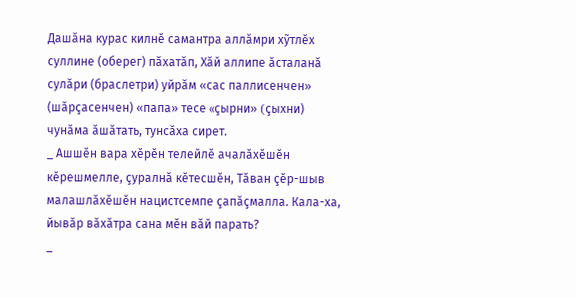Дашăна курас килнĕ самантра аллăмри хỹтлĕх суллине (оберег) пăхатăп, Хăй аллипе ăсталанă сулăри (браслетри) уйрăм «сас паллисенчен» (шăрçасенчен) «папа» тесе «çырни» (çыхни) чунăма ăшăтать, тунсăха сирет.
_ Ашшĕн вара хĕрĕн телейлĕ ачалăхĕшĕн кĕрешмелле, çуралнă кĕтесшĕн, Тăван çĕр-шыв малашлăхĕшĕн нацистсемпе çапăçмалла. Кала-ха, йывăр вăхăтра сана мĕн вăй парать?
_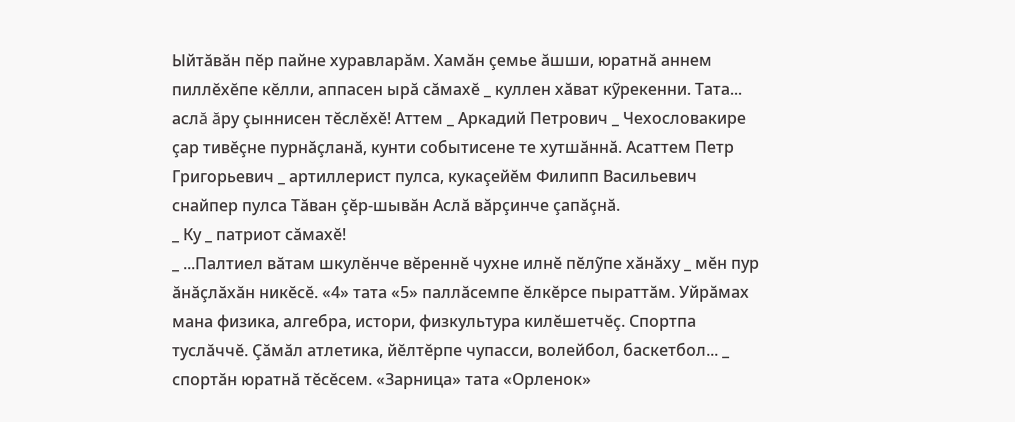Ыйтăвăн пĕр пайне хуравларăм. Хамăн çемье ăшши, юратнă аннем пиллĕхĕпе кĕлли, аппасен ырă сăмахĕ _ куллен хăват кỹрекенни. Тата... аслă ăру çыннисен тĕслĕхĕ! Аттем _ Аркадий Петрович _ Чехословакире çар тивĕçне пурнăçланă, кунти событисене те хутшăннă. Асаттем Петр Григорьевич _ артиллерист пулса, кукаçейĕм Филипп Васильевич снайпер пулса Тăван çĕр-шывăн Аслă вăрçинче çапăçнă.
_ Ку _ патриот сăмахĕ!
_ ...Палтиел вăтам шкулĕнче вĕреннĕ чухне илнĕ пĕлỹпе хăнăху _ мĕн пур ăнăçлăхăн никĕсĕ. «4» тата «5» паллăсемпе ĕлкĕрсе пыраттăм. Уйрăмах мана физика, алгебра, истори, физкультура килĕшетчĕç. Спортпа туслăччĕ. Çăмăл атлетика, йĕлтĕрпе чупасси, волейбол, баскетбол... _ спортăн юратнă тĕсĕсем. «Зарница» тата «Орленок»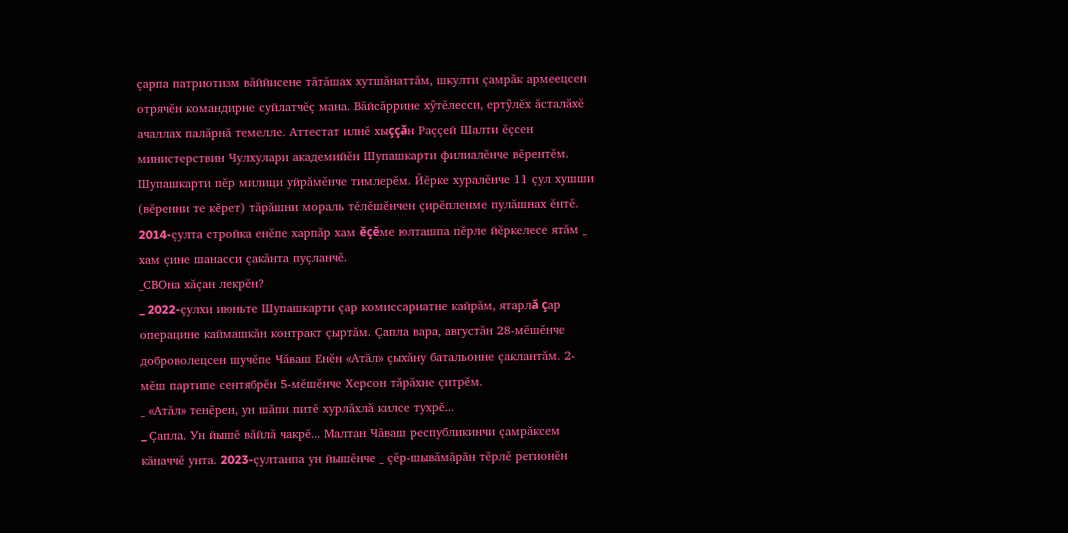çарпа патриотизм вăййисене тăтăшах хутшăнаттăм, шкулти çамрăк армеецсен отрячĕн командирне суйлатчĕç мана. Вăйсăррине хỹтĕлесси, ертỹлĕх ăсталăхĕ ачаллах палăрнă темелле. Аттестат илнĕ хыççăн Раççей Шалти ĕçсен министерствин Чулхулари академийĕн Шупашкарти филиалĕнче вĕрентĕм. Шупашкарти пĕр милици уйрăмĕнче тимлерĕм. Йĕрке хуралĕнче 11 çул хушши (вĕренни те кĕрет) тăрăшни мораль тĕлĕшĕнчен çирĕпленме пулăшнах ĕнтĕ.
2014-çулта стройка енĕпе харпăр хам ĕçĕме юлташпа пĕрле йĕркелесе ятăм _ хам çине шанасси çакăнта пуçланчĕ.
_СВОна хăçан лекрĕн?
_ 2022-çулхи июньте Шупашкарти çар комиссариатне кайрăм, ятарлă çар операцине каймашкăн контракт çыртăм. Çапла вара, августăн 28-мĕшĕнче доброволецсен шучĕпе Чăваш Енĕн «Атăл» çыхăну батальонне çаклантăм. 2-мĕш партипе сентябрĕн 5-мĕшĕнче Херсон тăрăхне çитрĕм.
_ «Атăл» тенĕрен, ун шăпи питĕ хурлăхлă килсе тухрĕ...
_ Çапла. Ун йышĕ вăйлă чакрĕ... Малтан Чăваш республикинчи çамрăксем кăначчĕ унта. 2023-çултанпа ун йышĕнче _ çĕр-шывăмăрăн тĕрлĕ регионĕн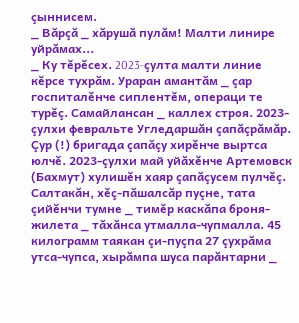çыннисем.
_ Вăрçă _ хăрушă пулăм! Малти линире уйрăмах...
_ Ку тĕрĕсех. 2023-çулта малти линие кĕрсе тухрăм. Ураран амантăм _ çар госпиталĕнче сиплентĕм, операци те турĕç. Самайлансан _ каллех строя. 2023-çулхи февральте Угледаршăн çапăçрăмăр. Çур (!) бригада çапăçу хирĕнче выртса юлчĕ. 2023-çулхи май уйăхĕнче Артемовск (Бахмут) хулишĕн хаяр çапăçусем пулчĕç. Салтакăн, хĕç-пăшалсăр пуçне, тата çийĕнчи тумне _ тимĕр каскăпа броня- жилета _ тăхăнса утмалла-чупмалла. 45 килограмм таякан çи-пуçпа 27 çухрăма утса-чупса, хырăмпа шуса парăнтарни _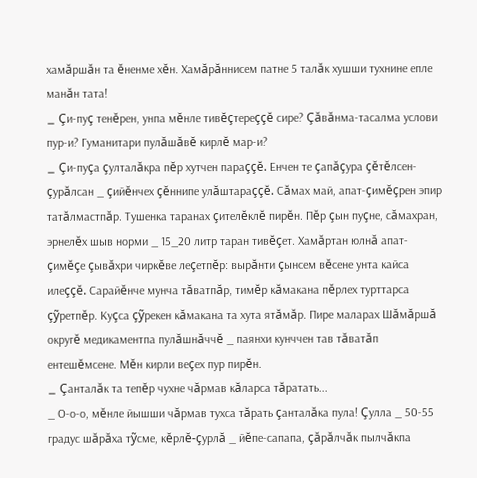хамăршăн та ĕненме хĕн. Хамăрăннисем патне 5 талăк хушши тухнине епле манăн тата!
_ Çи-пуç тенĕрен, унпа мĕнле тивĕçтереççĕ сире? Çăвăнма-тасалма услови пур-и? Гуманитари пулăшăвĕ кирлĕ мар-и?
_ Çи-пуçа çулталăкра пĕр хутчен параççĕ. Енчен те çапăçура çĕтĕлсен- çурăлсан _ çийĕнчех çĕннипе улăштараççĕ. Сăмах май, апат-çимĕçрен эпир татăлмастпăр. Тушенка таранах çителĕклĕ пирĕн. Пĕр çын пуçне, сăмахран, эрнелĕх шыв норми _ 15_20 литр таран тивĕçет. Хамăртан юлнă апат-çимĕçе çывăхри чиркĕве леçетпĕр: вырăнти çынсем вĕсене унта кайса илеççĕ. Сарайĕнче мунча тăватпăр, тимĕр кăмакана пĕрлех турттарса çỹретпĕр. Куçса çỹрекен кăмакана та хута ятăмăр. Пире маларах Шăмăршă округĕ медикаментпа пулăшнăччĕ _ паянхи кунччен тав тăватăп ентешĕмсене. Мĕн кирли веçех пур пирĕн.
_ Çанталăк та тепĕр чухне чăрмав кăларса тăратать...
_ О-о-о, мĕнле йышши чăрмав тухса тăрать çанталăка пула! Çулла _ 50-55 градус шăрăха тỹсме, кĕрлĕ-çурлă _ йĕпе-сапапа, çăрăлчăк пылчăкпа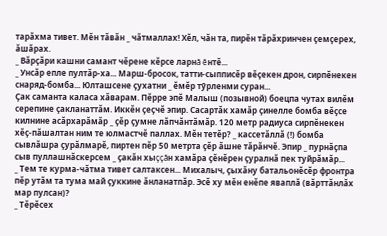тарăхма тивет. Мĕн тăвăн _ чăтмаллах! Хĕл, чăн та, пирĕн тăрăхринчен çемçерех, ăшăрах.
_ Вăрçăри кашни самант чĕрене кĕрсе ларнă ĕнтĕ...
_ Унсăр епле пултăр-ха... Марш-бросок, татти-сыпписĕр вĕçекен дрон, сирпĕнекен снаряд-бомба... Юлташсене çухатни _ ĕмĕр тỹрленми суран...
Çак саманта каласа хăварам. Пĕрре эпĕ Малыш (позывной) боецпа чутах вилĕм серепине çакланаттăм. Иккĕн çеçчĕ эпир. Сасартăк хамăр çинелле бомба вĕçсе килнине асăрхарăмăр _ çĕр çумне лăпчăнтăмăр. 120 метр радиуса сирпĕнекен хĕç-пăшалтан ним те юлмастчĕ паллах. Мĕн тетĕр? _ кассетăллă (!) бомба сывлăшра çурăлмарĕ, пиртен пĕр 50 метрта çĕр ăшне тăрăнчĕ. Эпир _ пурнăçпа сыв пуллашнăскерсем _ çакăн хыççăн хамăра çĕнĕрен çуралнă пек туйрăмăр...
_ Тем те курма-чăтма тивет салтаксен... Михалыч, çыхăну батальонĕсĕр фронтра пĕр утăм та тума май çуккине ăнланатпăр. Эсĕ ху мĕн енĕпе яваплă (вăрттăнлăх мар пулсан)?
_ Тĕрĕсех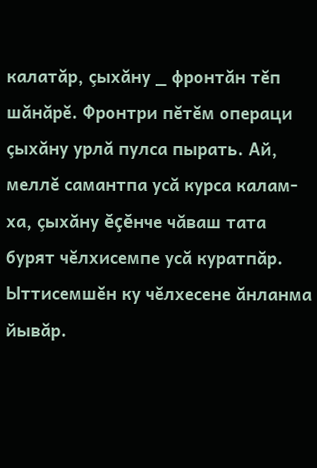калатăр, çыхăну _ фронтăн тĕп шăнăрĕ. Фронтри пĕтĕм операци çыхăну урлă пулса пырать. Ай, меллĕ самантпа усă курса калам-ха, çыхăну ĕçĕнче чăваш тата бурят чĕлхисемпе усă куратпăр. Ыттисемшĕн ку чĕлхесене ăнланма йывăр.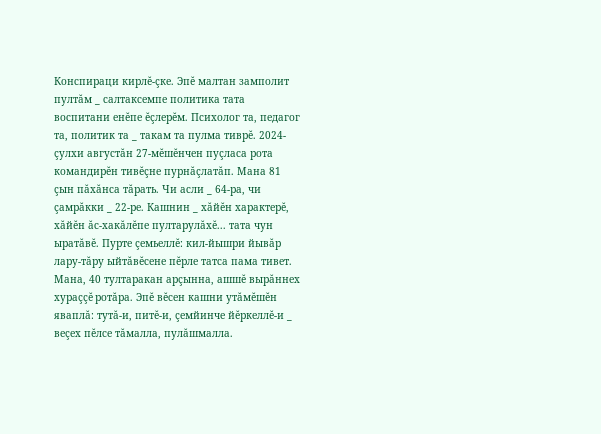Конспираци кирлĕ-çке. Эпĕ малтан замполит пултăм _ салтаксемпе политика тата воспитани енĕпе ĕçлерĕм. Психолог та, педагог та, политик та _ такам та пулма тиврĕ. 2024-çулхи августăн 27-мĕшĕнчен пуçласа рота командирĕн тивĕçне пурнăçлатăп. Мана 81 çын пăхăнса тăрать. Чи асли _ 64-ра, чи çамрăкки _ 22-ре. Кашнин _ хăйĕн характерĕ, хăйĕн ăс-хакăлĕпе пултарулăхĕ... тата чун ыратăвĕ. Пурте çемьеллĕ: кил-йышри йывăр лару-тăру ыйтăвĕсене пĕрле татса пама тивет. Мана, 40 тултаракан арçынна, ашшĕ вырăннех хураççĕ ротăра. Эпĕ вĕсен кашни утăмĕшĕн яваплă: тутă-и, питĕ-и, çемйинче йĕркеллĕ-и _ веçех пĕлсе тăмалла, пулăшмалла.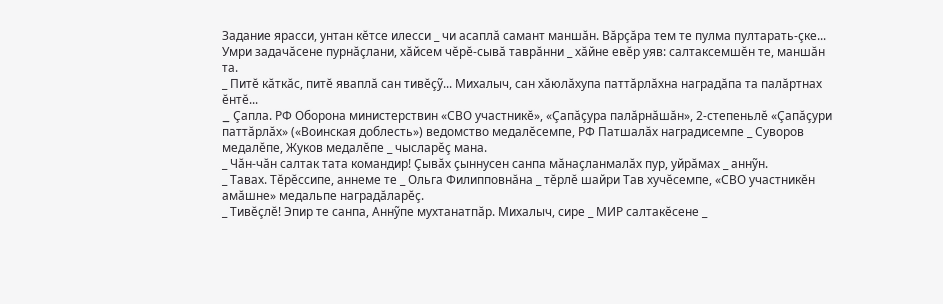Задание ярасси, унтан кĕтсе илесси _ чи асаплă самант маншăн. Вăрçăра тем те пулма пултарать-çке... Умри задачăсене пурнăçлани, хăйсем чĕрĕ-сывă таврăнни _ хăйне евĕр уяв: салтаксемшĕн те, маншăн та.
_ Питĕ кăткăс, питĕ яваплă сан тивĕçỹ... Михалыч, сан хăюлăхупа паттăрлăхна наградăпа та палăртнах ĕнтĕ...
_ Çапла. РФ Оборона министерствин «СВО участникĕ», «Çапăçура палăрнăшăн», 2-степеньлĕ «Çапăçури паттăрлăх» («Воинская доблесть») ведомство медалĕсемпе, РФ Патшалăх наградисемпе _ Суворов медалĕпе, Жуков медалĕпе _ чысларĕç мана.
_ Чăн-чăн салтак тата командир! Çывăх çыннусен санпа мăнаçланмалăх пур, уйрăмах _ аннỹн.
_ Тавах. Тĕрĕссипе, аннеме те _ Ольга Филипповнăна _ тĕрлĕ шайри Тав хучĕсемпе, «СВО участникĕн амăшне» медальпе наградăларĕç.
_ Тивĕçлĕ! Эпир те санпа, Аннỹпе мухтанатпăр. Михалыч, сире _ МИР салтакĕсене _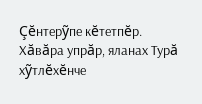Çĕнтерỹпе кĕтетпĕр. Хăвăра упрăр, яланах Турă хỹтлĕхĕнче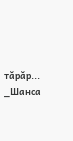тăрăр...
_Шанса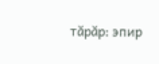тăрăр: эпир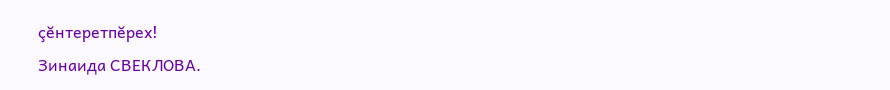çĕнтеретпĕрех!
Зинаида СВЕКЛОВА.